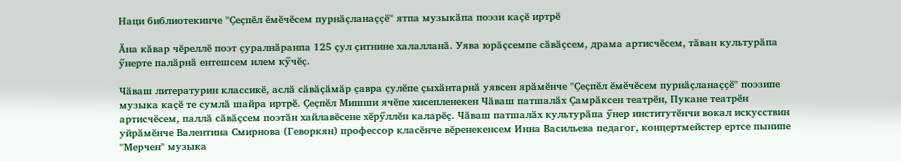Наци библиотекинче "Ҫеҫпӗл ӗмӗчӗсем пурнӑҫланаҫҫӗ" ятпа музыкӑпа поэзи каҫӗ иртрӗ

Ӑна кӑвар чӗреллӗ поэт ҫуралнӑранпа 125 ҫул ҫитнине халалланӑ. Уява юрӑҫсемпе сӑвӑҫсем, драма артисчӗсем, тӑван культурӑпа ӳнерте палӑрнӑ ентешсем илем кӳчӗҫ.

Чӑваш литературин классикӗ, аслӑ сӑвӑҫӑмӑр ҫавра ҫулӗпе ҫыхӑнтарнӑ уявсен ярӑмӗнче "Ҫеҫпӗл ӗмӗчӗсем пурнӑҫланаҫҫӗ" поэзипе музыка каҫӗ те сумлӑ шайра иртрӗ. Ҫеҫпӗл Мишши ячӗпе хисепленекен Чӑваш патшалӑх Ҫамрӑксен театрӗн, Пукане театрӗн артисчӗсем, паллӑ сӑвӑҫсем поэтӑн хайлавӗсене хӗрӳллӗн каларӗҫ. Чӑваш патшалӑх культурӑпа ӳнер институтӗнчи вокал искусствин уйрӑмӗнче Валентина Смирнова (Геворкян) профессор класӗнче вӗренекенсем Инна Васильева педагог, концертмейстер ертсе пынипе "Мерчен" музыка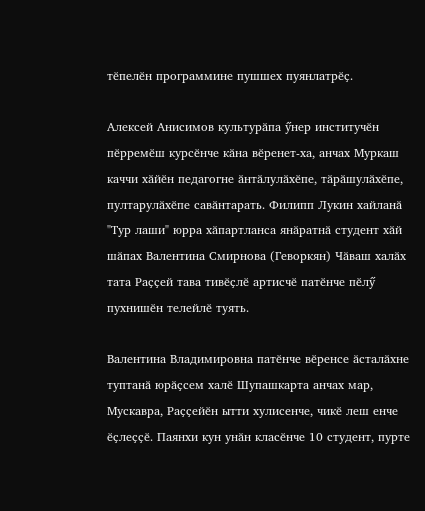тӗпелӗн программине пушшех пуянлатрӗҫ.

Алексей Анисимов культурӑпа ӳнер институчӗн пӗрремӗш курсӗнче кӑна вӗренет-ха, анчах Муркаш каччи хӑйӗн педагогне ӑнтӑлулӑхӗпе, тӑрӑшулӑхӗпе, пултарулӑхӗпе савӑнтарать. Филипп Лукин хайланӑ "Тур лаши" юрра хӑпартланса янӑратнӑ студент хӑй шӑпах Валентина Смирнова (Геворкян) Чӑваш халӑх тата Раҫҫей тава тивӗҫлӗ артисчӗ патӗнче пӗлӳ пухнишӗн телейлӗ туять.

Валентина Владимировна патӗнче вӗренсе ӑсталӑхне туптанӑ юрӑҫсем халӗ Шупашкарта анчах мар, Мускавра, Раҫҫейӗн ытти хулисенче, чикӗ леш енче ӗҫлеҫҫӗ. Паянхи кун унӑн класӗнче 10 студент, пурте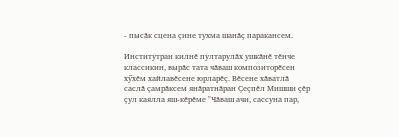- пысӑк сцена ҫине тухма шанӑҫ паракансем.

Институтран килнӗ пултарулӑх ушкӑнӗ тӗнче классикин, вырӑс тата чӑваш композиторӗсен хӳхӗм хайлавӗсене юрларӗҫ. Вӗсене хӑватлӑ саслӑ ҫамрӑксем янӑратнӑран Ҫеҫпӗл Мишши ҫӗр ҫул каялла яш-кӗрӗме "Чӑваш ачи, сассуна пар,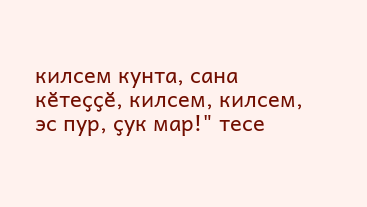килсем кунта, сана кӗтеҫҫӗ, килсем, килсем, эс пур, ҫук мар!" тесе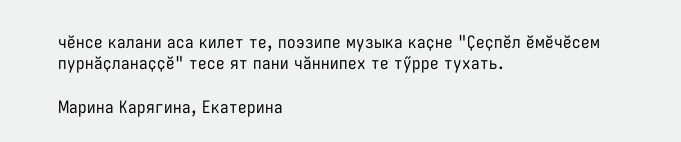чӗнсе калани аса килет те, поэзипе музыка каҫне "Ҫеҫпӗл ӗмӗчӗсем пурнӑҫланаҫҫӗ" тесе ят пани чӑннипех те тӳрре тухать.

Марина Карягина, Екатерина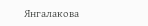Янгалакова